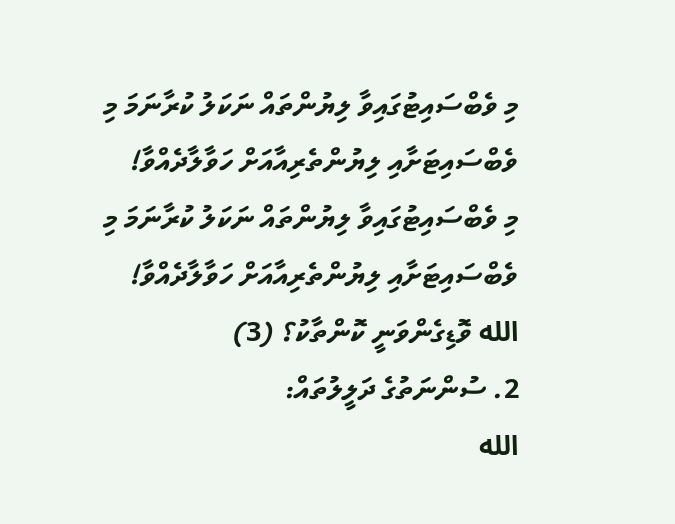މި ވެބްސައިޓުގައިވާ ލިޔުންތައް ނަކަލު ކުރާނަމަ މި ވެބްސައިޓަށާއި ލިޔުންތެރިއާއަށް ހަވާލާދެއްވާ!
މި ވެބްސައިޓުގައިވާ ލިޔުންތައް ނަކަލު ކުރާނަމަ މި ވެބްސައިޓަށާއި ލިޔުންތެރިއާއަށް ހަވާލާދެއްވާ!
الله ވޮޑިގެންވަނީ ކޮންތާކު؟ (3)
2. ސުންނަތުގެ ދަލީލުތައް:
الله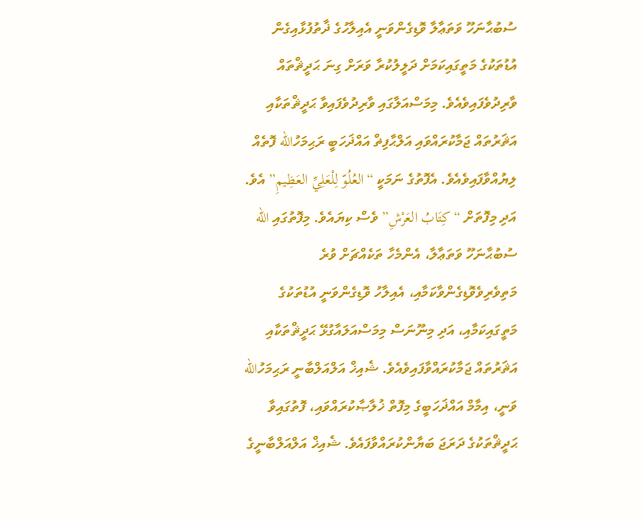ސުބުޙާނަހޫ ވަތަޢާލާ ވޮޑިގެންވަނީ އެއިލާހުގެ ޛާތުފުޅާއިގެން އުޑުތަކުގެ މަތީގައިކަމަށް ދަލީލުކުރާ ވަރަށް ގިނަ ޙަދީޘްތައް ވާރިދުވެފައިވެއެވެ. މިމަސްއަލާގައި ވާރިދުވެފައިވާ ޙަދީޘްތަކާއި އަޘަރުތައް ޖަމާކުރައްވައި އަލްޙާފިޡް އައްޛަހަބީ ރަޙިމަހުالله ފޮތެއް ލިޔުއްވާފައިވެއެވެ. އެފޮތުގެ ނަމަކީ “العُلُوّ لِلْعَلِيِّ العَظِيمِ” އެވެ. އަދި މިފޮތަށް “كِتَابُ العَرْشِ” ވެސް ކިޔައެވެ. މިފޮތުގައި الله ސުބުޙާނަހޫ ވަތަޢާލާ، އެންމެހާ ތަކެއްޗަށް ވުރެ މަތިވެރިވެވޮޑިގެންވާކަމާއި، އެއިލާހު ވޮޑިގެންވަނީ އުޑުތަކުގެ މަތީގައިކަމާއި، އަދި މިނޫނަސް މިމަސްއަލައާގުޅޭ ޙަދީޘްތަކާއި އަޘަރުތައް ޖަމާކުރައްވާފައިވެއެވެ. ޝެއިޚް އަލްއަލްބާނީ ރަޙިމަހުالله ވަނީ، އިމާމް އައްޛަހަބީގެ މިފޮތް ޚުލާޞާކުރައްވައި، ފޮތުގައިވާ ޙަދީޘްތަކުގެ ދަރަޖަ ބަޔާންކުރައްވާފައެވެ. ޝެއިޚް އަލްއަލްބާނީގެ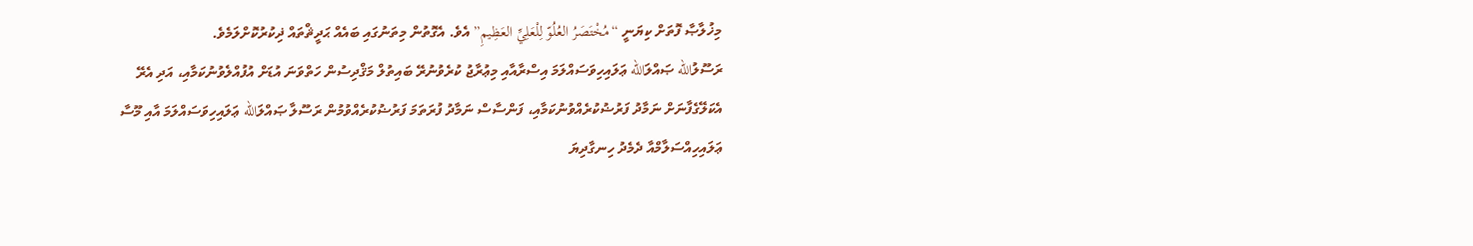މިޚުލާޞާ ފޮތަށް ކިޔަނީ “مُخْتَصَرُ العُلُوّ لِلْعَلِيِّ العَظِيمِ” އެވެ. އެގޮތުން މިތަނުގައި ބައެއް ޙަދީޘްތައް ޛިކުރުކޮށްލަމެވެ.
ރަސޫލުالله ޞައްލަالله ޢަލައިހިވަސައްލަމަ އިސްރާއާއި މިޢުރާޖު ކުރެވުނުރޭ ބައިތުލް މަޤްދިސުން ހަތްވަނަ އުޑަށް އުފުއްލެވުނުކަމާއި، އަދި އެރޭ އެކަލޭގެފާނަށް ނަމާދު ފަރުޟުކުރެއްވުނުކަމާއި، ފަންސާސް ނަމާދު ފުރަތަމަ ފަރުޟުކުރެއްވުމުން ރަސޫލާ ޞައްލަالله ޢަލައިހިވަސައްލަމަ އާއި މޫސާ ޢަލައިހިއްސަލާމްއާ ދެމެދު ހިނގާދިޔަ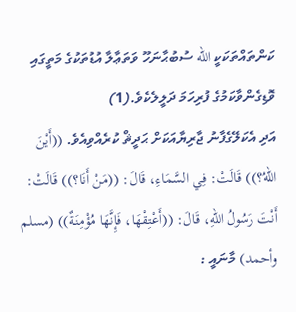ކަންތައްތަކަކީ الله ސުބުޙާނަހޫ ވަތަޢާލާ އުޑުތަކުގެ މަތީގައި ވޮޑިގެންވާކަމުގެ ފުރިހަމަ ދަލީލެކެވެ.(1)
އަދި އެކަލޭގެފާނު ޖާރިޔާއަކަށް ޙަދީޘް ކުރެއްވިއެވެ. ((أَيْنَ اللهُ؟)) قَالَتْ: فِي السَّمَاءِ، قَالَ: ((مَنْ أَنَا؟)) قَالَتْ: أَنْتَ رَسُولُ اللهِ، قَالَ: ((أَعْتِقْهَا، فَإِنَّهَا مُؤْمِنَةٌ)) (مسلم وأحمد) މާނައީ :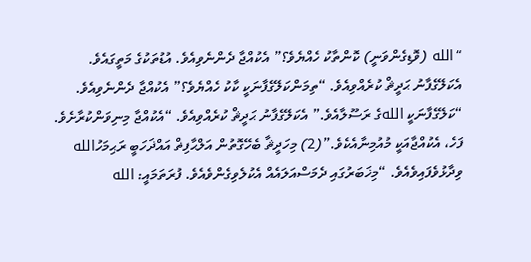“الله (ވޮޑިގެންވަނީ) ކޮންތާކު ހެއްޔެވެ؟” އެކުއްޖާ ދެންނެވިއެވެ. އުޑުތަކުގެ މަތީގައެވެ. އެކަލޭގެފާނު ޙަދީޘް ކުރެއްވިއެވެ. “ތިމަންކަލޭގެފާނަކީ ކާކު ހެއްޔެވެ؟” އެކުއްޖާ ދެންނެވިއެވެ. “ކަލޭގެފާނަކީ اللهގެ ރަސޫލާއެވެ.” އެކަލޭގެފާނު ޙަދީޘް ކުރެއްވިއެވެ. “އެކުއްޖާ މިނިވަންކުރާށެވެ. ފަހެ، އެކުއްޖާއަކީ މުއުމިނާއެކެވެ.”(2) މިހަދީޘާ ބެހޭގޮތުން އަލްޙާފިޡް އައްޛަހަބީ ރަޙިމަހުالله ވިދާޅުވެފައިވެއެވެ. “މިޚަބަރުގައި ދެމަސްއަލައެއް އެކުލެވިގެންވެއެވެ. ފުރަތަމައީ: الله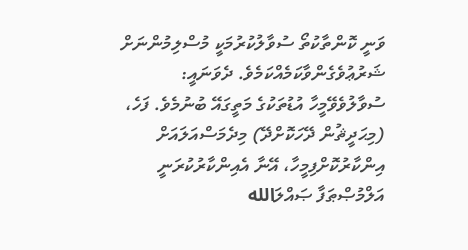ވަނީ ކޮންތާކުތޯ ސުވާލުކުރުމަކީ މުސްލިމުންނަށް ޝަރުޢުވެގެންވާކަމެއްކަމެވެ. ދެވަނައީ: ސުވާލުވެވޭމީހާ އުޑުތަކުގެ މަތީގައޭ ބުނުމެވެ. ފަހެ، (މިޙަދީޘުން ދޭހަކޮށްދޭ) މިދެމަސްއަލައަށް އިންކާރުކޮށްފިމީހާ، އޭނާ އެއިންކާރުކުރަނީ އަލްމުޞްޠަފާ ޞައްލަالله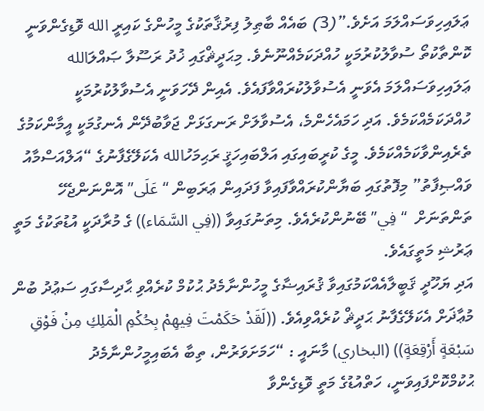ޢަލައިހިވަސައްލަމަ އަށެވެ.”(3) ބައެއް ބާޠިލު ފިރުޤާތަކުގެ މީހުންގެ ކައިރީ الله ވޮޑިގެންވަނީ ކޮންތާކުތޯ ސުވާލުކުރުމަކީ ހުއްދަކަމެއްނޫނެވެ. މިޙަދީޘްގައި ޚުދު ރަސޫލާ ޞައްލަالله ޢަލައިހިވަސައްލަމަ އެވަނީ އެސުވާލުކުރައްވާފައެވެ. އެއިން ދޭހަވަނީ އެސުވާލުކުރުމަކީ ހުއްދަކަމެއްކަމެވެ. އަދި ހަމައެހެންމެ، އެސުވާލަށް ރަނގަޅަށް ޖަވާބުދޭން އެނގުމަކީ އީމާންކަމުގެ ތެރެއިންވާކަމެއްކަމެވެ. މީގެ ކުރީބައިގައި އަލްބައިހަޤީ ރަޙިމަހުالله އެކަލޭގެފާނުގެ “އަލްއަސްމާއު ވައްޞިފާތު” މިފޮތުގައި ބަޔާންކުރައްވާފައިވާ ފަދައިން ޢަރަބިން “عَلَى” އޮންނަންޖެހޭ ތަންތަނަށް  “فِي” ބޭނުންކުރެއެވެ. މިތަނުގައިވާ ((فِي السَّمَاء)) ގެ މުރާދަކީ އުޑުތަކުގެ މަތީ ޢަރުޝި މަތީގައެވެ.
އަދި ޔަހޫދީ ޤަބީލާއެއްކަމުގައިވާ ޤުރައިޟާގެ މީހުންނާމެދު ޙުކުމް ކުރެއްވި ޙާދިސާގައި ސަޢުދު ބުން މުޢާޛަށް އެކަލޭގެފާނު ޙަދީޘް ކުރެއްވިއެވެ. ((لَقَدْ حَكَمْتَ فِيهِمْ بِحُكْمِ الْمَلِكِ مِنْ فَوْقِ سَبْعَةٍ أَرْقِعَةٍ)) (البخاري) މާނައީ : “ހަމަށަވަރުން، ތިބާ އެބައިމީހުންނާމެދު ޙުކުމްކޮށްފައިވަނީ، ހަތްއުޑުގެ މަތީ ވޮޑިގެންވާ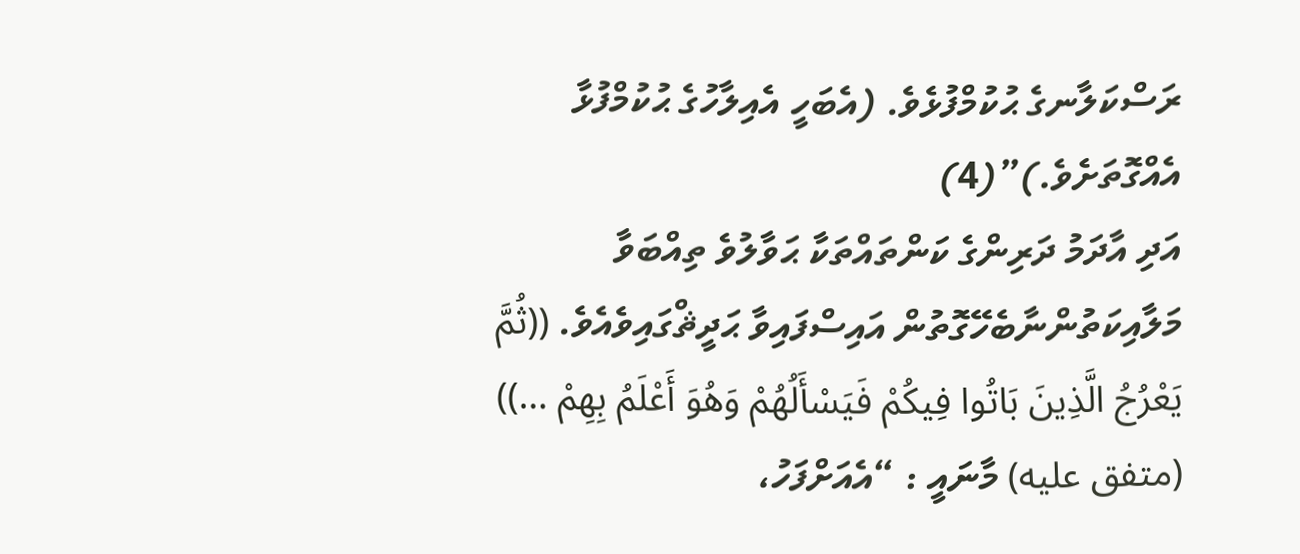ރަސްކަލާނގެ ޙުކުމްފުޅެވެ. (އެބަހީ އެއިލާހުގެ ޙުކުމްފުޅާ އެއްގޮތަށެވެ.)”(4)
އަދި އާދަމު ދަރިންގެ ކަންތައްތަކާ ޙަވާލުވެ ތިއްބަވާ މަލާއިކަތުންނާބެހޭގޮތުން އައިސްފައިވާ ޙަދީޘްގައިވެއެވެ. ((ثُمَّ يَعْرُجُ الَّذِينَ بَاتُوا فِيكُمْ فَيَسْأَلُهُمْ وَهُوَ أَعْلَمُ بِهِمْ …)) (متفق عليه) މާނައީ : “އެއަށްފަހު،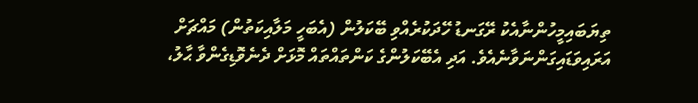ތިޔަބައިމީހުންނާއެކު ރޭގަނޑު ހޭދަކުރެއްވި ބޭކަލުން (އެބަހީ މަލާއިކަތުން) މައްޗަށް އަރައިވަޑައިގަންނަވާނެއެވެ. އަދި އެބޭކަލުންގެ ކަންތައްތައް މޮޅަށް ދެނެވޮޑިގެންވާ ޙާލު،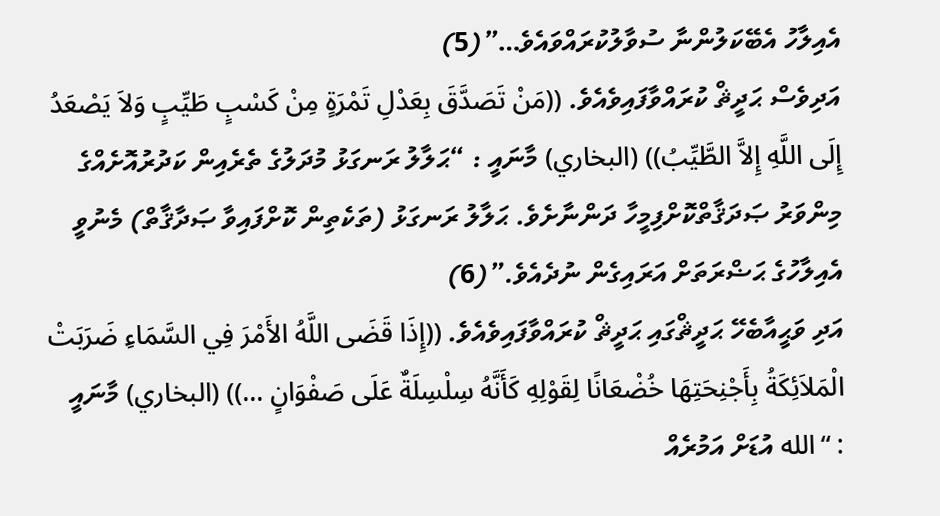އެއިލާހު އެބޭކަލުންނާ ސުވާލުކުރައްވައެވެ…”(5)
އަދިވެސް ޙަދީޘް ކުރައްވާފައިވެއެވެ. ((مَنْ تَصَدَّقَ بِعَدْلِ تَمْرَةٍ مِنْ كَسْبٍ طَيِّبٍ وَلاَ يَصْعَدُ إِلَى اللَّهِ إِلاَّ الطَّيِّبُ)) (البخاري) މާނައީ : “ޙަލާލު ރަނގަޅު މުދަލުގެ ތެރެއިން ކަދުރުއޮށެއްގެ މިންވަރު ޞަދަޤާތްކޮށްފިމީހާ ދަންނާށެވެ. ޙަލާލު ރަނގަޅު (ތަކެތިން ކޮށްފައިވާ ޞަދާޤާތް) މެނުވީ އެއިލާހުގެ ޙަޟްރަތަށް އަރައިގެން ނުދެއެވެ.”(6)
އަދި ވަޙީއާބެހޭ ޙަދީޘްގައި ޙަދީޘް ކުރައްވާފައިވެއެވެ. ((إِذَا قَضَى اللَّهُ الأَمْرَ فِي السَّمَاءِ ضَرَبَتْ الْمَلاَئِكَةُ بِأَجْنِحَتِهَا خُضْعَانًا لِقَوْلِهِ كَأَنَّهُ سِلْسِلَةٌ عَلَى صَفْوَانٍ …)) (البخاري) މާނައީ : “الله އުޑަށް އަމުރެއް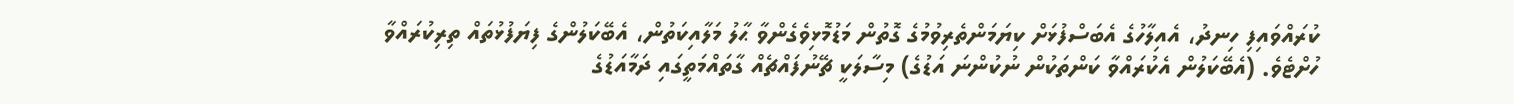ކުރައްވައިފި ހިނދު، އެއިލާހުގެ އެބަސްފުޅަށް ކިޔަމަންތެރިވުމުގެ ގޮތުން މަޑުމޮޅިވެގެންވާ ޙާލު މަލާއިކަތުން، އެބޭކަލުންގެ ފިޔަފުޅުތައް ތިރިކުރައްވާ ހުށްޓެވެ. (އެބޭކަލުން އެކުރައްވާ ކަންތަކުން ނުކުންނަ އަޑުގެ) މިސާލަކީ ޗޭނުފައްޗެއް ގާތައްމަތީގައި ދަމާއަޑުގެ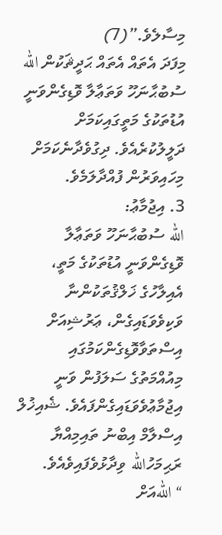މިސާލެވެ.”(7)
މިފަދަ އެތައް އެތައް ޙަދީޘަކުން الله ސުބުޙާނަހޫ ވަތަޢާލާ ވޮޑިގެންވަނީ އުޑުތަކުގެ މަތީގައިކަމަށް ދަލީލުކުރެއެވެ. ދިގުވެދާނެކަމަށް މިހައިވަރުން ފުއްދާލަމެވެ.
3. އިޖުމާޢު:
الله ސުބުޙާނަހޫ ވަތަޢާލާ ވޮޑިގެންވަނީ އުޑުތަކުގެ މަތީ، އެއިލާހުގެ ޚަލްޤުތަކުންނާ ވަކިވެވަޑައިގެން، ޢަރުޝިއަށް އިސްތަވާވޮޑިގެންކަމުގައި މިއުއްމަތުގެ ސަލަފުން ވަނީ އިޖުމާޢުވެވަޑައިގެންފައެވެ. ޝެއިޚުލް އިސްލާމް އިބްނު ތައިމިއްޔާ ރަޙިމަހުالله ވިދާޅުވެފައިވެއެވެ. “اللهއަށް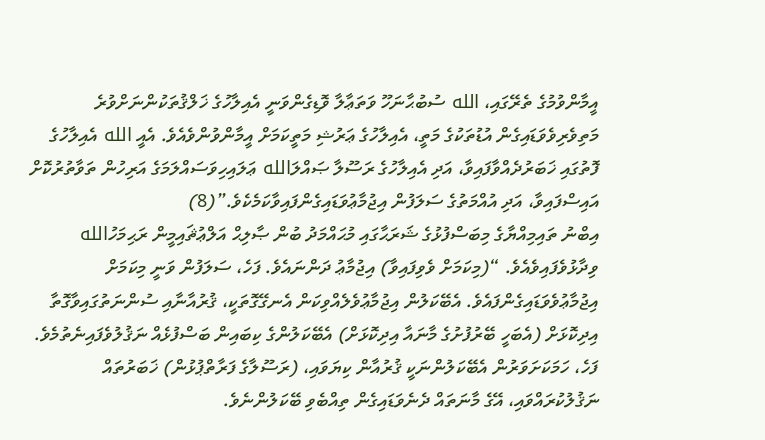އީމާންވުމުގެ ތެރޭގައި، الله ސުބުޙާނަހޫ ވަތަޢާލާ ވޮޑިގެންވަނީ އެއިލާހުގެ ޚަލްޤުތަކުންނަށްވުރެ މަތިވެރިވެވަޑައިގެން އުޑުތަކުގެ މަތީ، އެއިލާހުގެ ޢަރުޝި މަތީކަމަށް އީމާންވުންވެއެވެ. އެއީ الله އެއިލާހުގެ ފޮތުގައި ޚަބަރުދެއްވާފައިވާ، އަދި އެއިލާހުގެ ރަސޫލާ ޞައްލަالله ޢަލައިހިވަސައްލަމަގެ އަރިހުން ތަވާތުރުކޮށް އައިސްފައިވާ، އަދި އުއްމަތުގެ ސަލަފުން އިޖުމާޢުވަޑައިގެންފައިވާކަމެކެވެ.”(8)
އިބްނު ތައިމިއްޔާގެ މިބަސްފުޅުގެ ޝަރަޙާގައި މުޙައްމަދު ބުން ޞާލިޙް އަލްޢުޘައިމީން ރަޙިމަހުالله ވިދާޅުވެފައިވެއެވެ. “(މިކަމަށް ވެވިފައިވާ) އިޖުމާޢު ދަންނައެވެ. ފަހެ، ސަލަފުން ވަނީ މިކަމަށް އިޖުމާޢުވެވަޑައިގެންފައެވެ. އެބޭކަލުން އިޖުމާޢުވެލެއްވިކަން އެނގޭގޮތަކީ، ޤުރުއާނާއި ސުންނަތުގައިވާގޮތާ އިދިކޮޅަށް (އެބަހީ ބޭރުފުށުގެ މާނައާ އިދިކޮޅަށް) އެބޭކަލުންގެ ކިބައިން ބަސްފުޅެއް ނަޤުލުވެފައިނެތުމެވެ. ފަހެ، ހަމަކަށަވަރުން އެބޭކަލުންނަކީ ޤުރުއާން ކިޔަވައި، (ރަސޫލާގެ ފަރާތްޕުޅުން) ޚަބަރުތައް ނަޤުލުކުރައްވައި، އޭގެ މާނަތައް ދެނެވަޑައިގެން ތިއްބެވި ބޭކަލުންނެވެ.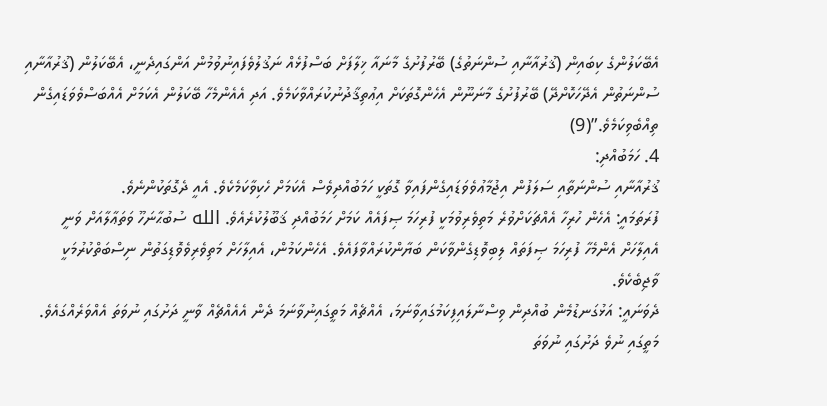އެބޭކަލުންގެ ކިބައިން (ޤުރުއާނާއި ސުންނަތުގެ) ބޭރުފުށުގެ މާނައާ ޚިލާފަށް ބަސްފުޅެއް ނަޤުލުވެފައިނުވުމުން އަންގައިދެނީ، އެބޭކަލުން (ޤުރުއާނާއި ސުންނަތުން އެދޭހަކޮށްދޭ) ބޭރުފުށުގެ މާނަނޫން އެހެންގޮތަކަށް އިޢުތިޤާދުނުކުރައްވާކަމެވެ. އަދި އެއެންމެހާ ބޭކަލުން އެކަމަށް އެއްބަސްވެވަޑައިގެން ތިއްބެވިކަމެވެ.”(9)
4. ހަމަބުއްދި:
ޤުރުއާނާއި ސުންނަތާއި ސަލަފުން އިޖުމާޢުވެވަޑައިގެންފައިވާ ގޮތަކީ ހަމަބުއްދިވެސް އެކަމަށް ހެކިވާކަމެކެވެ. އެއީ ދެގޮތަކުންނެވެ.
ފުރަތަމައީ: އެހެން ހުރިހާ އެއްޗަކަށްވުރެ މަތިވެރިވުމަކީ ފުރިހަމަ ޞިފައެއް ކަމަށް ހަމަބުއްދި ޤަބޫލުކުރެއެވެ. الله ސުބުޙާނަހޫ ވަތަޢާލާއަށް ވަނީ އެއިލާހަށް އެންމެހާ ފުރިހަމަ ޞިފަތައް ލިބިވޮޑިގެންވާކަން ބަޔާންކުރައްވާފައެވެ. އެހެންކަމުން، އެއިލާހަށް މަތިވެރިވެވޮޑިގަތުން ނިސްބަތްކުރުމަކީ ވާޖިބެކެވެ.
ދެވަނައީ: އަޅުގަނޑުމެން ބުއްދިން ވިސްނާލައިފިކަމުގައިވާނަމަ، އެއްޗެއް މަތީގައިނުވާނަމަ ދެން އެއެއްޗެއް ވާނީ ދަށުގައި ނުވަތަ އެއްވަރެއްގައެވެ. މަތީގައި ނުވެ ދަށުގައި ނުވަތަ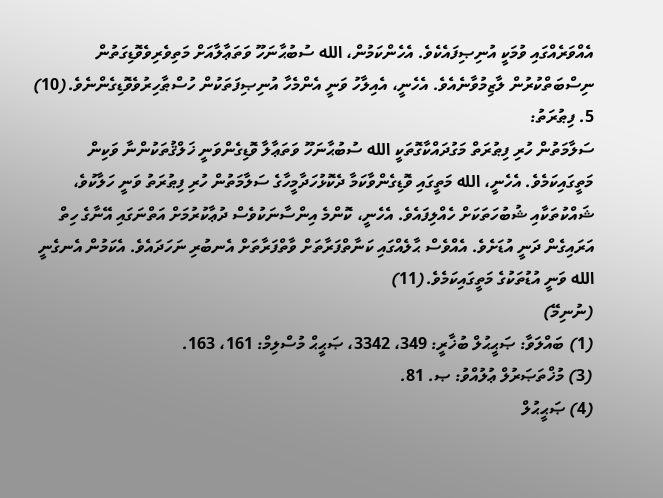އެއްވަރެއްގައި ވުމަކީ އުނިޞިފައެކެވެ. އެހެންކަމުން، الله ސުބުޙާނަހޫ ވަތަޢާލާއަށް މަތިވެރިވެވޮޑިގަތުން ނިސްބަތްކުރުން ލާޒިމުވާނެއެވެ. އެހެނީ، އެއިލާހު ވަނީ އެންމެހާ އުނިޞިފަތަކުން ހުސްޠާހިރުވެވޮޑިގެންނެވެ.(10)
5. ފިޠުރަތު:
ސަލާމަތުން ހުރި ފިޠުރަތް މަގުދައްކާގޮތަކީ الله ސުބުޙާނަހޫ ވަތަޢާލާ ވޮޑިގެންވަނީ ޚަލްޤުތަކުންނާ ވަކިން މަތީގައިކަމެވެ. އެހެނީ، الله މަތީގައި ވޮޑިގެންވާކަމާ ދެކޮޅުހަދާމީހާގެ ސަލާމަތުން ހުރި ފިޠުރަތު ވަނީ ހަލާކުވެ، ޝައްކުތަކާއި ޝުބުހަތަކަށް ހެއްލިފައެވެ. އެހެނީ، ކޮންމެ އިންސާނަކުވެސް ދުޢާކުރުމަށް އަތްނަގައި އޭނާގެ ހިތް އަރައިގެން ދަނީ އުޑަށެވެ. އެއްވެސް ޙާލެއްގައި ކަނާތްފަރާތަށް ވާތްފަރާތަށް އެނބުރި ނަހަދައެވެ. އެކަމުން އެނގެނީ الله ވަނީ އުޑުތަކުގެ މަތީގައިކަމެވެ.(11)
(ނުނިމޭ)
(1) ބައްލަވާ: ޞަޙީޙުލް ބުޚާރީ: 349، 3342، ޞަޙީޙް މުސްލިމް: 161، 163.
(3) މުޚްތަޞަރުލް ޢުލުއްވު: ޞ. 81.
(4) ޞަޙީޙުލް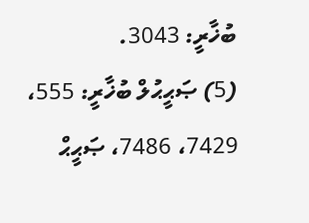ބުޚާރީ: 3043.
(5) ޞަޙީޙުލް ބުޚާރީ: 555، 7429، 7486، ޞަޙީޙް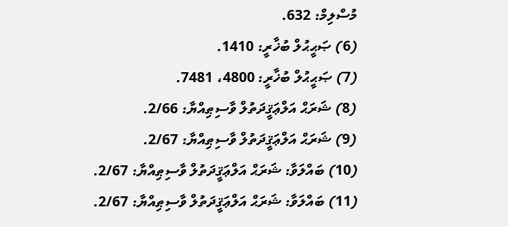މުސްލިމް: 632.
(6) ޞަޙީޙުލް ބުޚާރީ: 1410.
(7) ޞަޙީޙުލް ބުޚާރީ: 4800، 7481.
(8) ޝަރަޙް އަލްޢަޤީދަތުލް ވާސިޠިއްޔާ: 2/66.
(9) ޝަރަޙް އަލްޢަޤީދަތުލް ވާސިޠިއްޔާ: 2/67.
(10) ބައްލަވާ: ޝަރަޙް އަލްޢަޤީދަތުލް ވާސިޠިއްޔާ: 2/67.
(11) ބައްލަވާ: ޝަރަޙް އަލްޢަޤީދަތުލް ވާސިޠިއްޔާ: 2/67.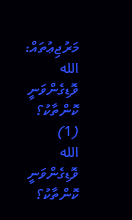މަރުޖިޢުތައް:
الله ވޮޑިގެންވަނީ ކޮންތާކު؟ (1)
الله ވޮޑިގެންވަނީ ކޮންތާކު؟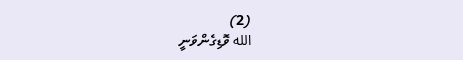(2)
الله ވޮޑިގެންވަނީ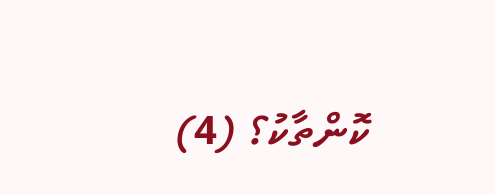ކޮންތާކު؟ (4)